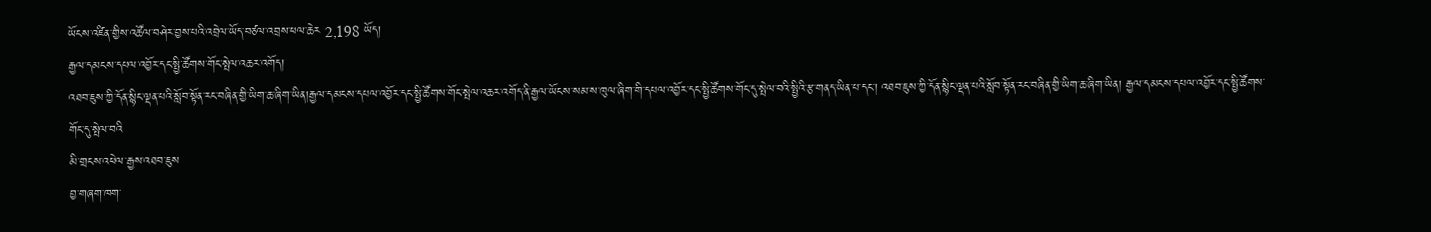ཡོངས་འཛིན་གྱིས་འཚོལ་བཤེར་བྱས་པའི་འབྲེལ་ཡོད་བཙལ་འབྲས་ཕལ་ཆེར 2,198 ཡོད།
རྒྱལ་དམངས་དཔལ་འབྱོར་དང་སྤྱི་ཚོགས་གོང་སྤེལ་འཆར་འགོད།
འཐབ་ཇུས་ཀྱི་དོན་སྙིང་ལྡན་པའི་སློབ་སྟོན་རང་བཞིན་གྱི་ཡིག་ཆ་ཞིག་ཡིན།རྒྱལ་དམངས་དཔལ་འབྱོར་དང་སྤྱི་ཚོགས་གོང་སྤེལ་འཆར་འགོད་ནི་རྒྱལ་ཡོངས་སམ་ས་ཁུལ་ཞིག་གི་དཔལ་འབྱོར་དང་སྤྱི་ཚོགས་གོང་དུ་སྤེལ་བའི་སྤྱིའི་རྩ་གནད་ཡིན་པ་དང་། འཐབ་ཇུས་ཀྱི་དོན་སྙིང་ལྡན་པའི་སློབ་སྟོན་རང་བཞིན་གྱི་ཡིག་ཆ་ཞིག་ཡིན། རྒྱལ་དམངས་དཔལ་འབྱོར་དང་སྤྱི་ཚོགས་གོང་དུ་སྤེལ་བའི
མི་གྲངས་འཕེལ་རྒྱས་འཐབ་ཇུས
བྱ་གཞག་ཁག་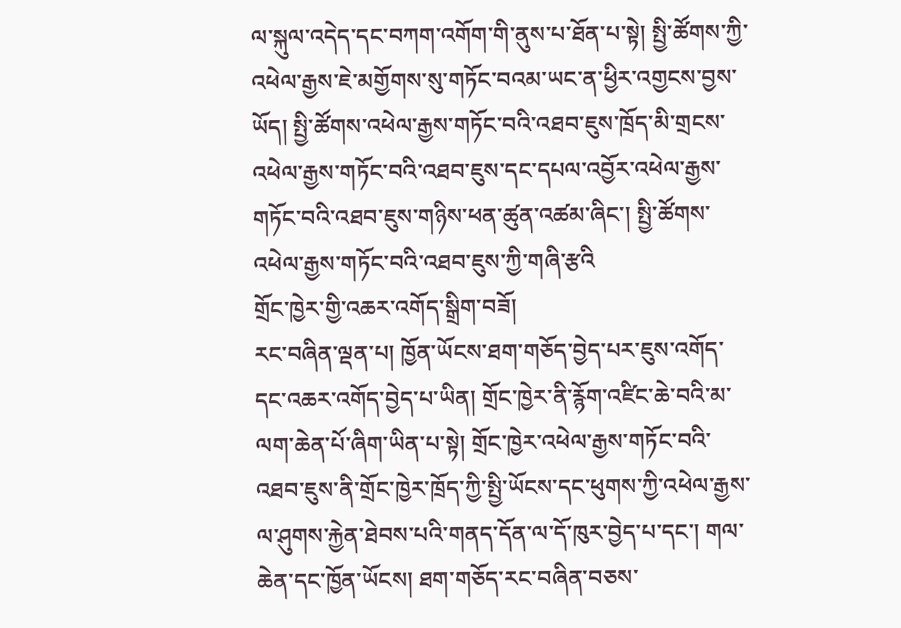ལ་སྐུལ་འདེད་དང་བཀག་འགོག་གི་ནུས་པ་ཐོན་པ་སྟེ། སྤྱི་ཚོགས་ཀྱི་འཕེལ་རྒྱས་ཇེ་མགྱོགས་སུ་གཏོང་བའམ་ཡང་ན་ཕྱིར་འགྱངས་བྱས་ཡོད། སྤྱི་ཚོགས་འཕེལ་རྒྱས་གཏོང་བའི་འཐབ་ཇུས་ཁྲོད་མི་གྲངས་འཕེལ་རྒྱས་གཏོང་བའི་འཐབ་ཇུས་དང་དཔལ་འབྱོར་འཕེལ་རྒྱས་གཏོང་བའི་འཐབ་ཇུས་གཉིས་ཕན་ཚུན་འཚམ་ཞིང་། སྤྱི་ཚོགས་འཕེལ་རྒྱས་གཏོང་བའི་འཐབ་ཇུས་ཀྱི་གཞི་རྩའི
གྲོང་ཁྱེར་གྱི་འཆར་འགོད་སྒྲིག་བཟོ།
རང་བཞིན་ལྡན་པ། ཁྱོན་ཡོངས་ཐག་གཅོད་བྱེད་པར་ཇུས་འགོད་དང་འཆར་འགོད་བྱེད་པ་ཡིན། གྲོང་ཁྱེར་ནི་རྙོག་འཛིང་ཆེ་བའི་མ་ལག་ཆེན་པོ་ཞིག་ཡིན་པ་སྟེ། གྲོང་ཁྱེར་འཕེལ་རྒྱས་གཏོང་བའི་འཐབ་ཇུས་ནི་གྲོང་ཁྱེར་ཁྲོད་ཀྱི་སྤྱི་ཡོངས་དང་ཕུགས་ཀྱི་འཕེལ་རྒྱས་ལ་ཤུགས་རྐྱེན་ཐེབས་པའི་གནད་དོན་ལ་དོ་ཁུར་བྱེད་པ་དང་། གལ་ཆེན་དང་ཁྱོན་ཡོངས། ཐག་གཅོད་རང་བཞིན་བཅས་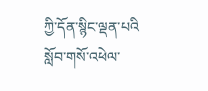ཀྱི་དོན་སྙིང་ལྡན་པའི
སློབ་གསོ་འཕེལ་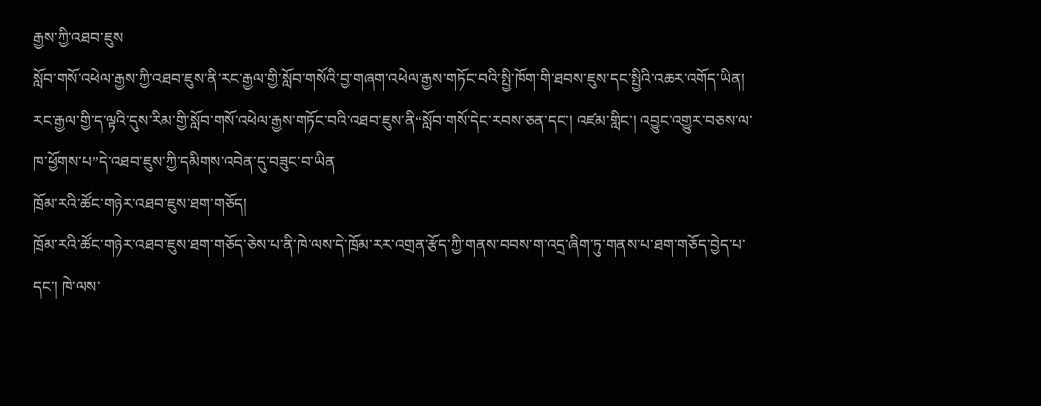རྒྱས་ཀྱི་འཐབ་ཇུས
སློབ་གསོ་འཕེལ་རྒྱས་ཀྱི་འཐབ་ཇུས་ནི་རང་རྒྱལ་གྱི་སློབ་གསོའི་བྱ་གཞག་འཕེལ་རྒྱས་གཏོང་བའི་སྤྱི་ཁོག་གི་ཐབས་ཇུས་དང་སྤྱིའི་འཆར་འགོད་ཡིན། རང་རྒྱལ་གྱི་ད་ལྟའི་དུས་རིམ་གྱི་སློབ་གསོ་འཕེལ་རྒྱས་གཏོང་བའི་འཐབ་ཇུས་ནི“སློབ་གསོ་དེང་རབས་ཅན་དང་། འཛམ་གླིང་། འབྱུང་འགྱུར་བཅས་ལ་ཁ་ཕྱོགས་པ”དེ་འཐབ་ཇུས་ཀྱི་དམིགས་འབེན་དུ་བཟུང་བ་ཡིན
ཁྲོམ་རའི་ཚོང་གཉེར་འཐབ་ཇུས་ཐག་གཅོད།
ཁྲོམ་རའི་ཚོང་གཉེར་འཐབ་ཇུས་ཐག་གཅོད་ཅེས་པ་ནི་ཁེ་ལས་དེ་ཁྲོམ་རར་འགྲན་རྩོད་ཀྱི་གནས་བབས་ག་འདྲ་ཞིག་ཏུ་གནས་པ་ཐག་གཅོད་བྱེད་པ་དང་། ཁེ་ལས་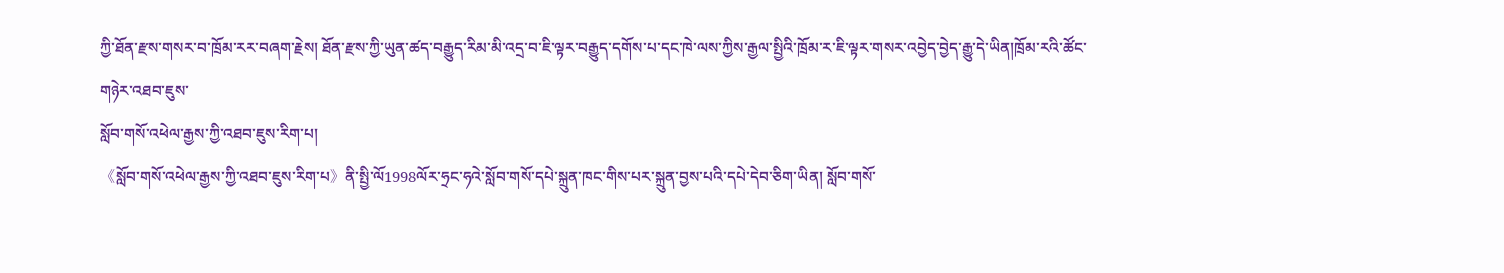ཀྱི་ཐོན་རྫས་གསར་བ་ཁྲོམ་རར་བཞག་རྗེས། ཐོན་རྫས་ཀྱི་ཡུན་ཚད་བརྒྱུད་རིམ་མི་འདྲ་བ་ཇི་ལྟར་བརྒྱུད་དགོས་པ་དང་ཁེ་ལས་ཀྱིས་རྒྱལ་སྤྱིའི་ཁྲོམ་ར་ཇི་ལྟར་གསར་འབྱེད་བྱེད་རྒྱུ་དེ་ཡིན།ཁྲོམ་རའི་ཚོང་གཉེར་འཐབ་ཇུས་
སློབ་གསོ་འཕེལ་རྒྱས་ཀྱི་འཐབ་ཇུས་རིག་པ།
《སློབ་གསོ་འཕེལ་རྒྱས་ཀྱི་འཐབ་ཇུས་རིག་པ》ནི་སྤྱི་ལོ1998ལོར་ཧྲང་ཧའེ་སློབ་གསོ་དཔེ་སྐྲུན་ཁང་གིས་པར་སྐྲུན་བྱས་པའི་དཔེ་དེབ་ཅིག་ཡིན། སློབ་གསོ་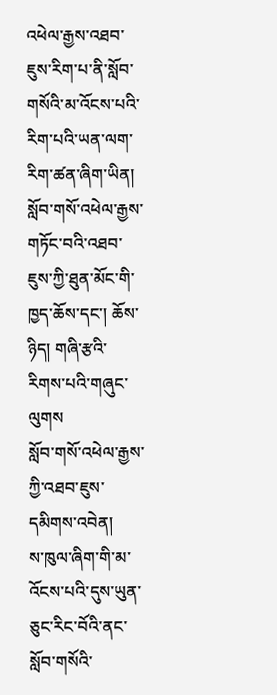འཕེལ་རྒྱས་འཐབ་ཇུས་རིག་པ་ནི་སློབ་གསོའི་མ་འོངས་པའི་རིག་པའི་ཡན་ལག་རིག་ཚན་ཞིག་ཡིན། སློབ་གསོ་འཕེལ་རྒྱས་གཏོང་བའི་འཐབ་ཇུས་ཀྱི་ཐུན་མོང་གི་ཁྱད་ཆོས་དང་། ཆོས་ཉིད། གཞི་རྩའི་རིགས་པའི་གཞུང་ལུགས
སློབ་གསོ་འཕེལ་རྒྱས་ཀྱི་འཐབ་ཇུས་དམིགས་འབེན།
ས་ཁུལ་ཞིག་གི་མ་འོངས་པའི་དུས་ཡུན་ཅུང་རིང་བོའི་ནང་སློབ་གསོའི་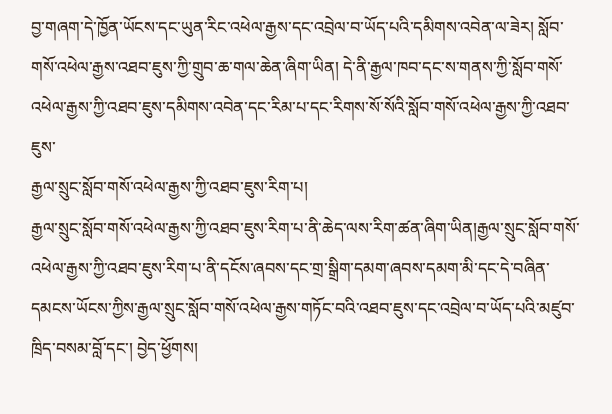བྱ་གཞག་དེ་ཁྱོན་ཡོངས་དང་ཡུན་རིང་འཕེལ་རྒྱས་དང་འབྲེལ་བ་ཡོད་པའི་དམིགས་འབེན་ལ་ཟེར། སློབ་གསོ་འཕེལ་རྒྱས་འཐབ་ཇུས་ཀྱི་གྲུབ་ཆ་གལ་ཆེན་ཞིག་ཡིན། དེ་ནི་རྒྱལ་ཁབ་དང་ས་གནས་ཀྱི་སློབ་གསོ་འཕེལ་རྒྱས་ཀྱི་འཐབ་ཇུས་དམིགས་འབེན་དང་རིམ་པ་དང་རིགས་སོ་སོའི་སློབ་གསོ་འཕེལ་རྒྱས་ཀྱི་འཐབ་ཇུས་
རྒྱལ་སྲུང་སློབ་གསོ་འཕེལ་རྒྱས་ཀྱི་འཐབ་ཇུས་རིག་པ།
རྒྱལ་སྲུང་སློབ་གསོ་འཕེལ་རྒྱས་ཀྱི་འཐབ་ཇུས་རིག་པ་ནི་ཆེད་ལས་རིག་ཚན་ཞིག་ཡིན།རྒྱལ་སྲུང་སློབ་གསོ་འཕེལ་རྒྱས་ཀྱི་འཐབ་ཇུས་རིག་པ་ནི་དངོས་ཞབས་དང་གྲ་སྒྲིག་དམག་ཞབས་དམག་མི་དང་དེ་བཞིན་དམངས་ཡོངས་ཀྱིས་རྒྱལ་སྲུང་སློབ་གསོ་འཕེལ་རྒྱས་གཏོང་བའི་འཐབ་ཇུས་དང་འབྲེལ་བ་ཡོད་པའི་མཛུབ་ཁྲིད་བསམ་བློ་དང་། བྱེད་ཕྱོགས།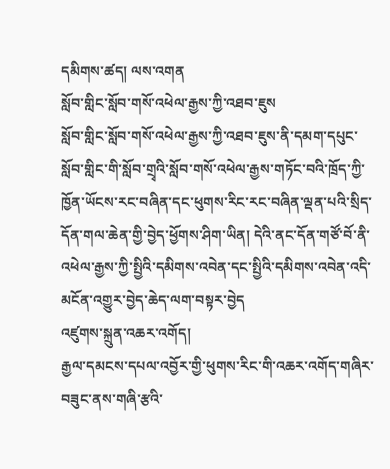དམིགས་ཚད། ལས་འགན
སློབ་གླིང་སློབ་གསོ་འཕེལ་རྒྱས་ཀྱི་འཐབ་ཇུས
སློབ་གླིང་སློབ་གསོ་འཕེལ་རྒྱས་ཀྱི་འཐབ་ཇུས་ནི་དམག་དཔུང་སློབ་གླིང་གི་སློབ་གྲྭའི་སློབ་གསོ་འཕེལ་རྒྱས་གཏོང་བའི་ཁྲོད་ཀྱི་ཁྱོན་ཡོངས་རང་བཞིན་དང་ཕུགས་རིང་རང་བཞིན་ལྡན་པའི་སྲིད་དོན་གལ་ཆེན་གྱི་བྱེད་ཕྱོགས་ཤིག་ཡིན། དེའི་ནང་དོན་གཙོ་བོ་ནི་འཕེལ་རྒྱས་ཀྱི་སྤྱིའི་དམིགས་འབེན་དང་སྤྱིའི་དམིགས་འབེན་འདི་མངོན་འགྱུར་བྱེད་ཆེད་ལག་བསྟར་བྱེད
འཛུགས་སྐྲུན་འཆར་འགོད།
རྒྱལ་དམངས་དཔལ་འབྱོར་གྱི་ཕུགས་རིང་གི་འཆར་འགོད་གཞིར་བཟུང་ནས་གཞི་རྩའི་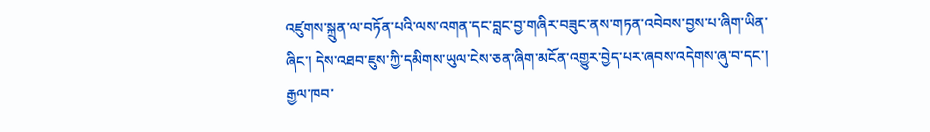འཛུགས་སྐྲུན་ལ་བཏོན་པའི་ལས་འགན་དང་བླང་བྱ་གཞིར་བཟུང་ནས་གཏན་འབེབས་བྱས་པ་ཞིག་ཡིན་ཞིང་། དེས་འཐབ་ཇུས་ཀྱི་དམིགས་ཡུལ་ངེས་ཅན་ཞིག་མངོན་འགྱུར་བྱེད་པར་ཞབས་འདེགས་ཞུ་བ་དང་། རྒྱལ་ཁབ་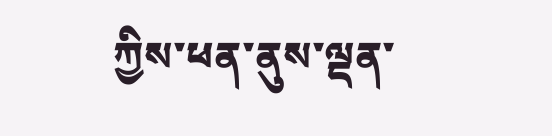ཀྱིས་ཕན་ནུས་ལྡན་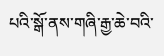པའི་སྒོ་ནས་གཞི་རྒྱ་ཆེ་བའི་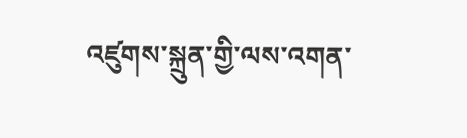འཛུགས་སྐྲུན་གྱི་ལས་འགན་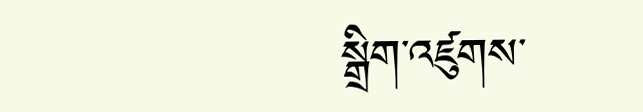སྒྲིག་འཛུགས་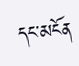དང་མངོན